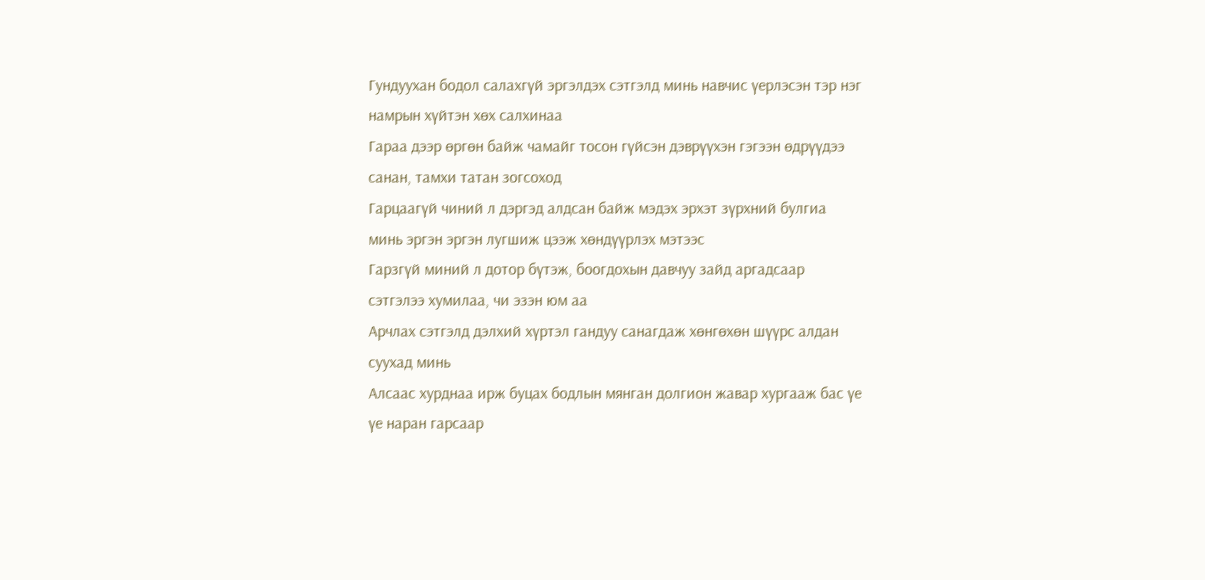Гундуухан бодол салахгүй эргэлдэх сэтгэлд минь навчис үерлэсэн тэр нэг намрын хүйтэн хөх салхинаа
Гараа дээр өргөн байж чамайг тосон гүйсэн дэврүүхэн гэгээн өдрүүдээ санан, тамхи татан зогсоход
Гарцаагүй чиний л дэргэд алдсан байж мэдэх эрхэт зүрхний булгиа минь эргэн эргэн лугшиж цээж хөндүүрлэх мэтээс
Гарзгүй миний л дотор бүтэж, боогдохын давчуу зайд аргадсаар сэтгэлээ хумилаа, чи эзэн юм аа
Арчлах сэтгэлд дэлхий хүртэл гандуу санагдаж хөнгөхөн шүүрс алдан суухад минь
Алсаас хурднаа ирж буцах бодлын мянган долгион жавар хургааж бас үе үе наран гарсаар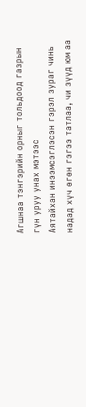Агшнаа тэнгэрийн орныг тольдоод газрын гүн уруу унах мэтээс
Аятайхан инээмсэглэсэн гэрэл зураг чинь надад хүч өгөн гэгээ татлаа, чи зүүд юм аа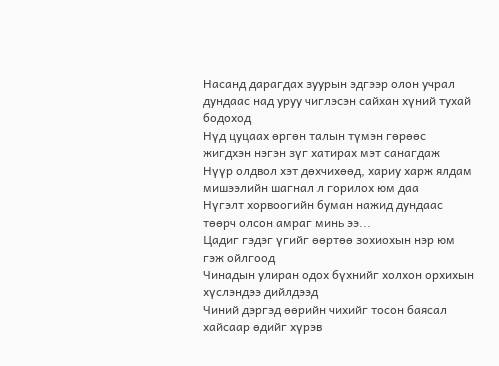Насанд дарагдах зуурын эдгээр олон учрал дундаас над уруу чиглэсэн сайхан хүний тухай бодоход
Нүд цуцаах өргөн талын түмэн гөрөөс жигдхэн нэгэн зүг хатирах мэт санагдаж
Нүүр олдвол хэт дөхчихөөд, хариу харж ялдам мишээлийн шагнал л горилох юм даа
Нүгэлт хорвоогийн буман нажид дундаас төөрч олсон амраг минь ээ...
Цадиг гэдэг үгийг өөртөө зохиохын нэр юм гэж ойлгоод
Чинадын улиран одох бүхнийг холхон орхихын хүслэндээ дийлдээд
Чиний дэргэд өөрийн чихийг тосон баясал хайсаар өдийг хүрэв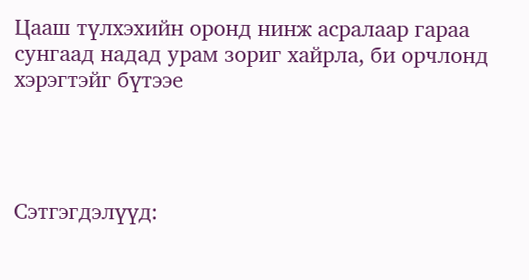Цааш түлхэхийн оронд нинж асралаар гараа сунгаад надад урам зориг хайрла, би орчлонд хэрэгтэйг бүтээе




Сэтгэгдэлүүд: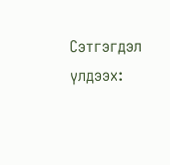Сэтгэгдэл үлдээх: